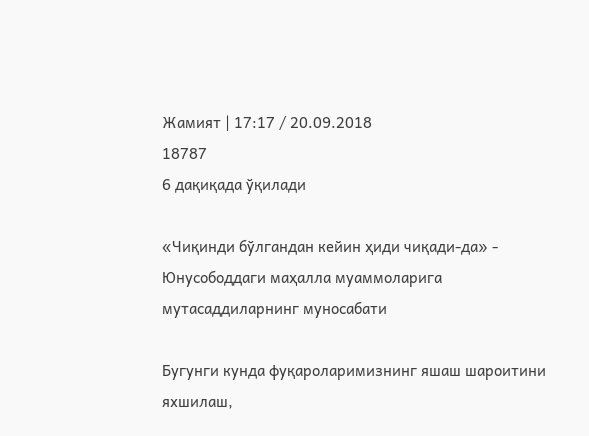Жамият | 17:17 / 20.09.2018
18787
6 дақиқада ўқилади

«Чиқинди бўлгандан кейин ҳиди чиқади-да» - Юнусободдаги маҳалла муаммоларига мутасаддиларнинг муносабати

Бугунги кунда фуқароларимизнинг яшаш шароитини яхшилаш,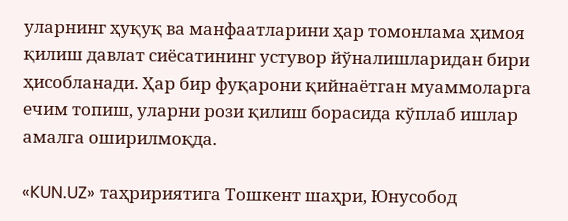уларнинг ҳуқуқ ва манфаатларини ҳар томонлама ҳимоя қилиш давлат сиёсатининг устувор йўналишларидан бири ҳисобланади. Ҳар бир фуқарони қийнаётган муаммоларга ечим топиш, уларни рози қилиш борасида кўплаб ишлар амалга оширилмоқда.

«KUN.UZ» таҳририятига Тошкент шаҳри, Юнусобод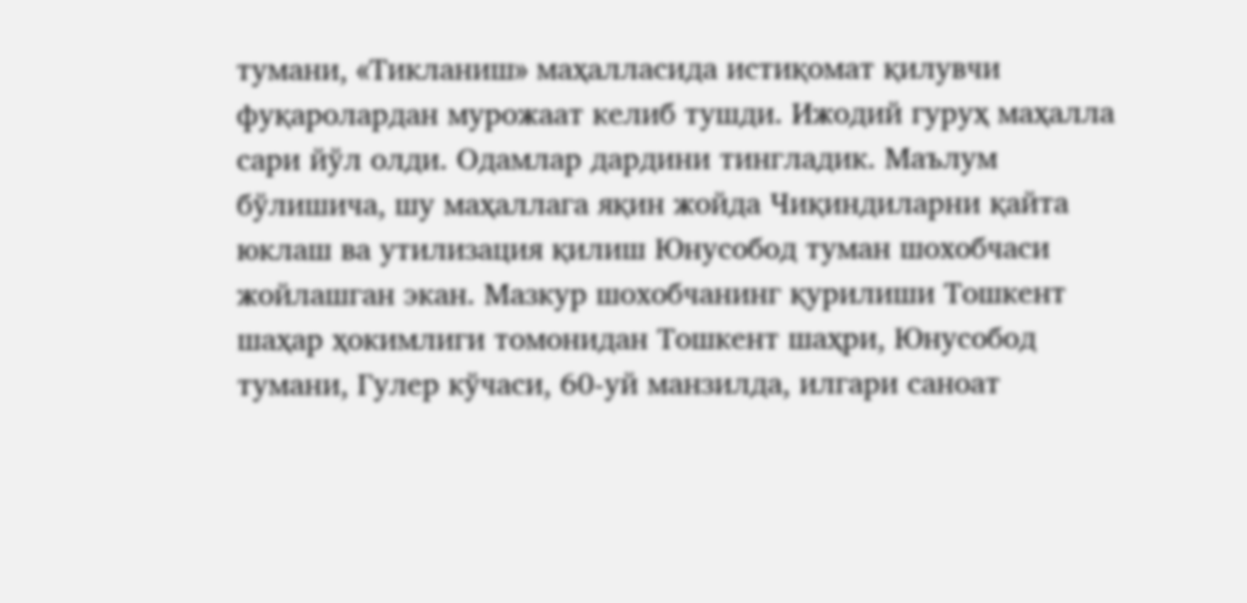тумани, «Тикланиш» маҳалласида истиқомат қилувчи фуқаролардан мурожаат келиб тушди. Ижодий гуруҳ маҳалла сари йўл олди. Одамлар дардини тингладик. Маълум бўлишича, шу маҳаллага яқин жойда Чиқиндиларни қайта юклаш ва утилизация қилиш Юнусобод туман шохобчаси жойлашган экан. Мазкур шохобчанинг қурилиши Тошкент шаҳар ҳокимлиги томонидан Тошкент шаҳри, Юнусобод тумани, Гулер кўчаси, 60-уй манзилда, илгари саноат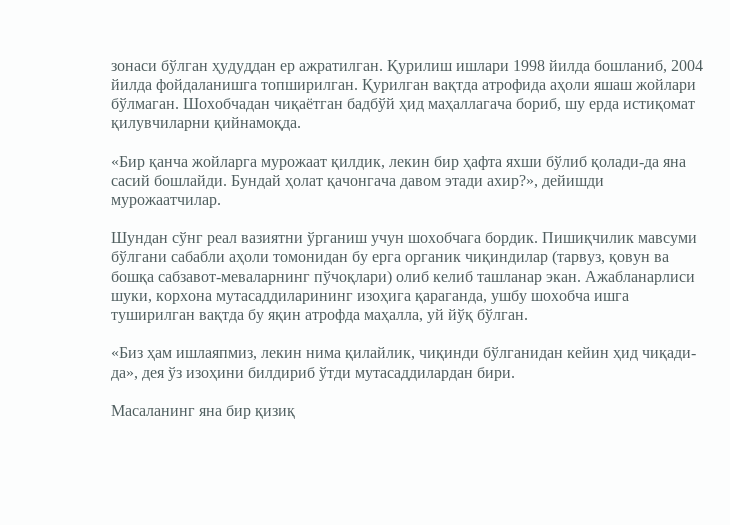зонаси бўлган ҳудуддан ер ажратилган. Қурилиш ишлари 1998 йилда бошланиб, 2004 йилда фойдаланишга топширилган. Қурилган вақтда атрофида аҳоли яшаш жойлари бўлмаган. Шохобчадан чиқаётган бадбўй ҳид маҳаллагача бориб, шу ерда истиқомат қилувчиларни қийнамоқда.

«Бир қанча жойларга мурожаат қилдик, лекин бир ҳафта яхши бўлиб қолади-да яна сасий бошлайди. Бундай ҳолат қачонгача давом этади ахир?», дейишди мурожаатчилар.

Шундан сўнг реал вазиятни ўрганиш учун шохобчага бордик. Пишиқчилик мавсуми бўлгани сабабли аҳоли томонидан бу ерга органик чиқиндилар (тарвуз, қовун ва бошқа сабзавот-меваларнинг пўчоқлари) олиб келиб ташланар экан. Ажабланарлиси шуки, корхона мутасаддиларининг изоҳига қараганда, ушбу шохобча ишга туширилган вақтда бу яқин атрофда маҳалла, уй йўқ бўлган.

«Биз ҳам ишлаяпмиз, лекин нима қилайлик, чиқинди бўлганидан кейин ҳид чиқади-да», дея ўз изоҳини билдириб ўтди мутасаддилардан бири.

Масаланинг яна бир қизиқ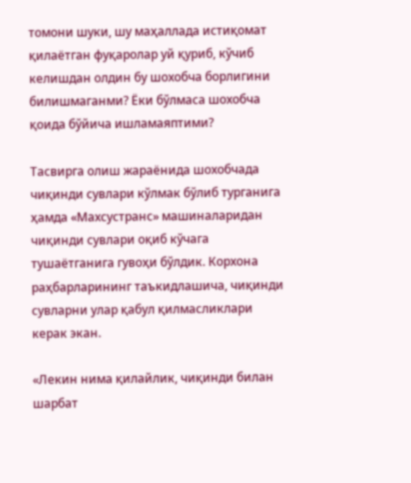томони шуки, шу маҳаллада истиқомат қилаётган фуқаролар уй қуриб, кўчиб келишдан олдин бу шохобча борлигини билишмаганми? Ёки бўлмаса шохобча қоида бўйича ишламаяптими?

Тасвирга олиш жараёнида шохобчада чиқинди сувлари кўлмак бўлиб турганига ҳамда «Махсустранс» машиналаридан чиқинди сувлари оқиб кўчага тушаётганига гувоҳи бўлдик. Корхона раҳбарларининг таъкидлашича, чиқинди сувларни улар қабул қилмасликлари керак экан.

«Лекин нима қилайлик, чиқинди билан шарбат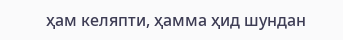ҳам келяпти, ҳамма ҳид шундан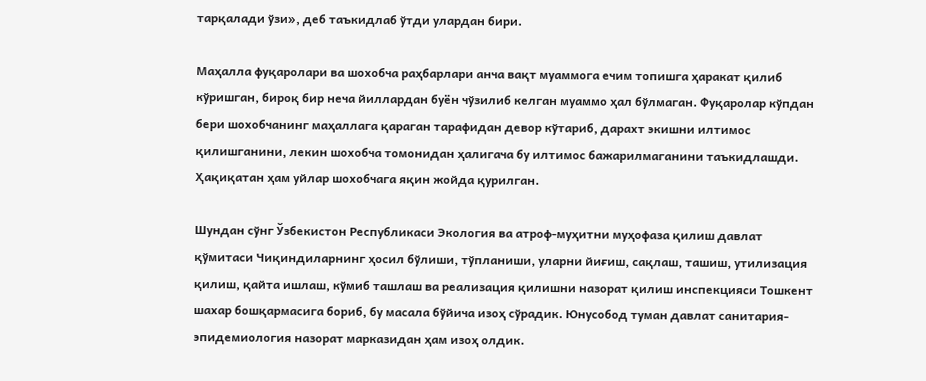тарқалади ўзи», деб таъкидлаб ўтди улардан бири.

Маҳалла фуқаролари ва шохобча раҳбарлари анча вақт муаммога ечим топишга ҳаракат қилиб кўришган, бироқ бир неча йиллардан буён чўзилиб келган муаммо ҳал бўлмаган. Фуқаролар кўпдан бери шохобчанинг маҳаллага қараган тарафидан девор кўтариб, дарахт экишни илтимос қилишганини, лекин шохобча томонидан ҳалигача бу илтимос бажарилмаганини таъкидлашди. Ҳақиқатан ҳам уйлар шохобчага яқин жойда қурилган.

Шундан сўнг Ўзбекистон Республикаси Экология ва атроф-муҳитни муҳофаза қилиш давлат қўмитаси Чиқиндиларнинг ҳосил бўлиши, тўпланиши, уларни йиғиш, сақлаш, ташиш, утилизация қилиш, қайта ишлаш, кўмиб ташлаш ва реализация қилишни назорат қилиш инспекцияси Тошкент шахар бошқармасига бориб, бу масала бўйича изоҳ сўрадик. Юнусобод туман давлат санитария-эпидемиология назорат марказидан ҳам изоҳ олдик.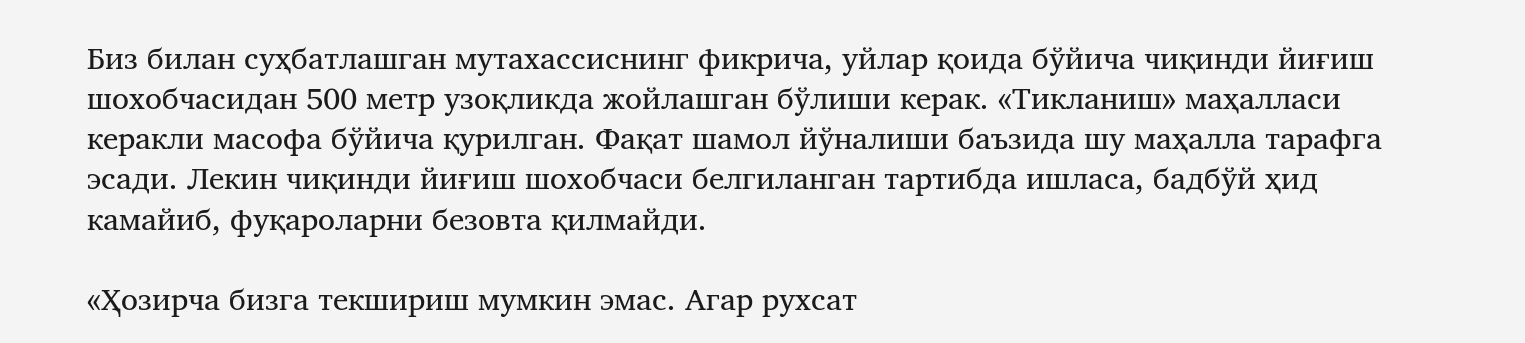Биз билан суҳбатлашган мутахассиснинг фикрича, уйлар қоида бўйича чиқинди йиғиш шохобчасидан 500 метр узоқликда жойлашган бўлиши керак. «Тикланиш» маҳалласи керакли масофа бўйича қурилган. Фақат шамол йўналиши баъзида шу маҳалла тарафга эсади. Лекин чиқинди йиғиш шохобчаси белгиланган тартибда ишласа, бадбўй ҳид камайиб, фуқароларни безовта қилмайди.

«Ҳозирча бизга текшириш мумкин эмас. Агар рухсат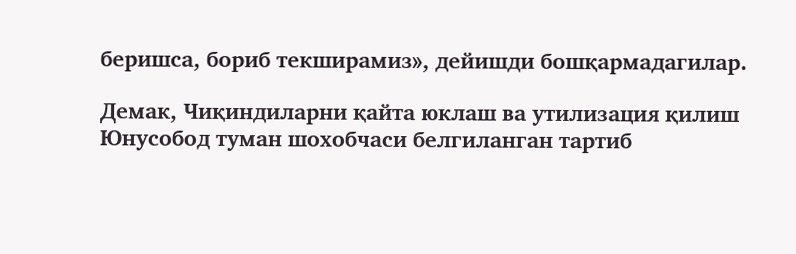беришса, бориб текширамиз», дейишди бошқармадагилар.

Демак, Чиқиндиларни қайта юклаш ва утилизация қилиш Юнусобод туман шохобчаси белгиланган тартиб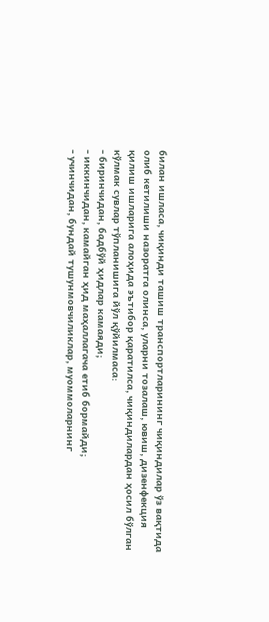билан ишласа, чиқинди ташиш транспортларининг чиқиндилар ўз вақтида олиб кетилиши назоратга олинса, уларни тозалаш, ювиш, дизенфекция қилиш ишларига алоҳида эътибор қаратилса, чиқиндилардан ҳосил бўлган кўлмак сувлар тўпланишига йўл қўйилмаса:
- биринчидан, бадбўй ҳидлар камаяди;
- иккинчидан, камайган ҳид маҳаллагача етиб бормайди;
- учинчидан, бундай тушунмовчиликлар, муоммоларнинг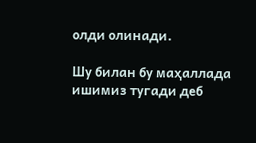олди олинади.

Шу билан бу маҳаллада ишимиз тугади деб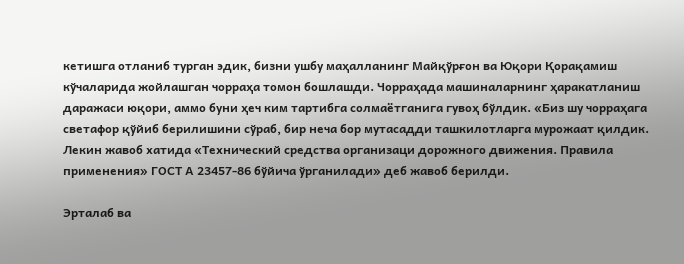кетишга отланиб турган эдик, бизни ушбу маҳалланинг Майқўрғон ва Юқори Қорақамиш кўчаларида жойлашган чорраҳа томон бошлашди. Чорраҳада машиналарнинг ҳаракатланиш даражаси юқори, аммо буни ҳеч ким тартибга солмаётганига гувоҳ бўлдик. «Биз шу чорраҳага светафор қўйиб берилишини сўраб, бир неча бор мутасадди ташкилотларга мурожаат қилдик. Лекин жавоб хатида «Технический средства организаци дорожного движения. Правила применения» ГОСТ А 23457-86 бўйича ўрганилади» деб жавоб берилди.

Эрталаб ва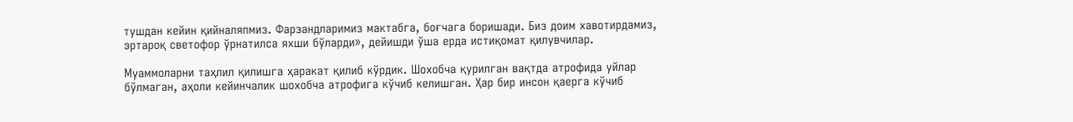тушдан кейин қийналяпмиз. Фарзандларимиз мактабга, боғчага боришади. Биз доим хавотирдамиз, эртароқ светофор ўрнатилса яхши бўларди», дейишди ўша ерда истиқомат қилувчилар.

Муаммоларни таҳлил қилишга ҳаракат қилиб кўрдик. Шохобча қурилган вақтда атрофида уйлар бўлмаган, аҳоли кейинчалик шохобча атрофига кўчиб келишган. Ҳар бир инсон қаерга кўчиб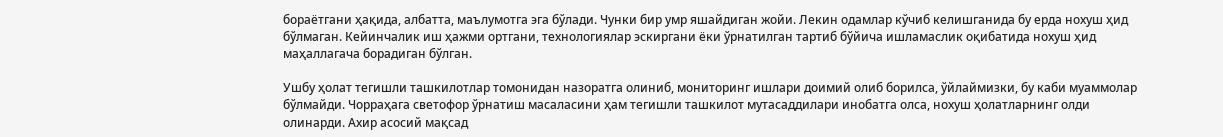бораётгани ҳақида, албатта, маълумотга эга бўлади. Чунки бир умр яшайдиган жойи. Лекин одамлар кўчиб келишганида бу ерда нохуш ҳид бўлмаган. Кейинчалик иш ҳажми ортгани, технологиялар эскиргани ёки ўрнатилган тартиб бўйича ишламаслик оқибатида нохуш ҳид маҳаллагача борадиган бўлган.

Ушбу ҳолат тегишли ташкилотлар томонидан назоратга олиниб, мониторинг ишлари доимий олиб борилса, ўйлаймизки, бу каби муаммолар бўлмайди. Чорраҳага светофор ўрнатиш масаласини ҳам тегишли ташкилот мутасаддилари инобатга олса, нохуш ҳолатларнинг олди олинарди. Ахир асосий мақсад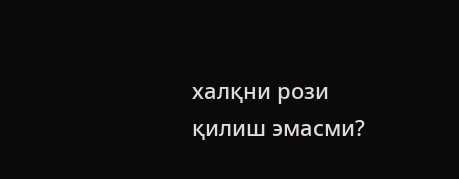халқни рози қилиш эмасми?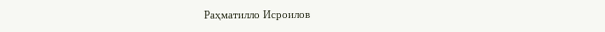Раҳматилло Исроилов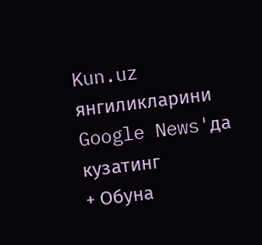Kun.uz янгиликларини Google News'да кузатинг
+ Обуна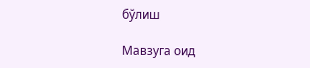бўлиш

Мавзуга оид